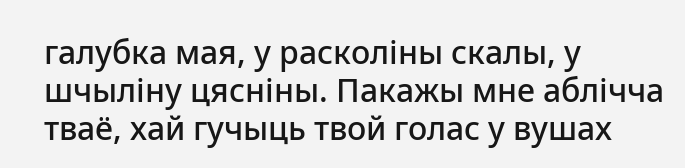галубка мая, у расколіны скалы, у шчыліну цясніны. Пакажы мне аблічча тваё, хай гучыць твой голас у вушах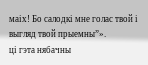маіх! Бо салодкі мне голас твой і выгляд твой прыемны”».
ці гэта нябачны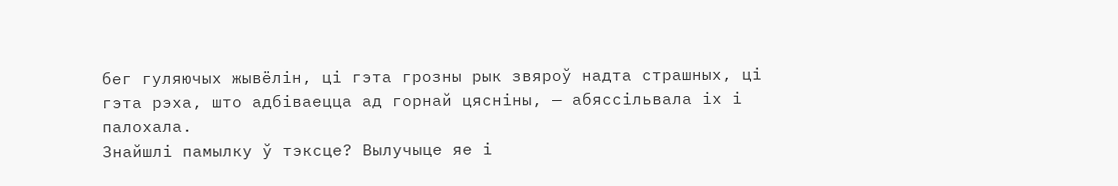бег гуляючых жывёлін, ці гэта грозны рык звяроў надта страшных, ці гэта рэха, што адбіваецца ад горнай цясніны, — абяссільвала іх і палохала.
Знайшлі памылку ў тэксце? Вылучыце яе і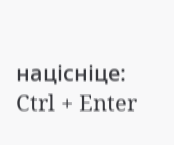націсніце:
Ctrl + Enter